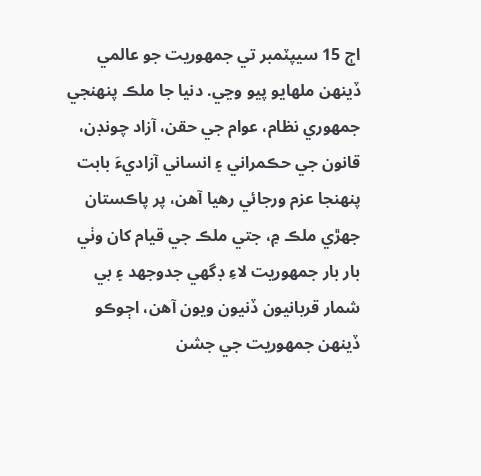اڄ 15 سيپٽمبر تي جمهوريت جو عالمي ڏينهن ملهايو پيو وڃي. دنيا جا ملڪ پنهنجي جمهوري نظام، عوام جي حقن، آزاد چونڊن، قانون جي حڪمراني ۽ انساني آزاديءَ بابت پنهنجا عزم ورجائي رهيا آهن، پر پاڪستان جهڙي ملڪ ۾، جتي ملڪ جي قيام کان وٺي بار بار جمهوريت لاءِ ڊگهي جدوجهد ۽ بي شمار قربانيون ڏنيون ويون آهن، اڄوڪو ڏينهن جمھوريت جي جشن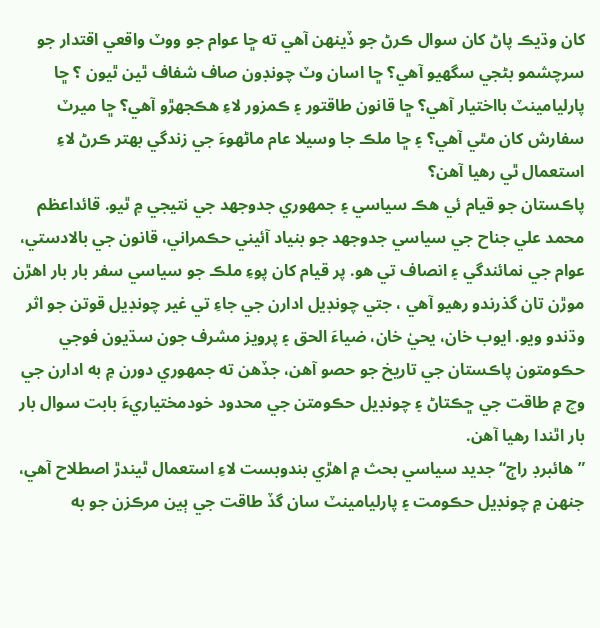کان وڌيڪ پاڻ کان سوال ڪرڻ جو ڏينهن آهي ته ڇا عوام جو ووٽ واقعي اقتدار جو سرچشمو بڻجي سگهيو آهي؟ ڇا اسان وٽ چونڊون صاف شفاف ٿين ٿيون ؟ ڇا پارليامينٽ بااختيار آهي؟ ڇا قانون طاقتور ۽ ڪمزور لاءِ هڪجهڙو آهي؟ ڇا ميرٽ سفارش کان مٿي آهي؟ ۽ ڇا ملڪ جا وسيلا عام ماڻهوءَ جي زندگي بهتر ڪرڻ لاءِ استعمال ٿي رهيا آهن؟
پاڪستان جو قيام ئي هڪ سياسي ۽ جمهوري جدوجهد جي نتيجي ۾ ٿيو. قائداعظم محمد علي جناح جي سياسي جدوجهد جو بنياد آئيني حڪمراني، قانون جي بالادستي، عوام جي نمائندگي ۽ انصاف تي هو. پر قيام کان پوءِ ملڪ جو سياسي سفر بار بار اهڙن موڙن تان گذرندو رھيو آھي ، جتي چونڊيل ادارن جي جاءِ تي غير چونڊيل قوتن جو اثر وڌندو ويو. ايوب خان، يحيٰ خان، ضياءَ الحق ۽ پرويز مشرف جون سڌيون فوجي حڪومتون پاڪستان جي تاريخ جو حصو آهن، جڏهن ته جمهوري دورن ۾ به ادارن جي وچ ۾ طاقت جي ڇڪتاڻ ۽ چونڊيل حڪومتن جي محدود خودمختياريءَ بابت سوال بار بار اٿندا رهيا آهن.
”هائبرڊ راڄ“ جديد سياسي بحث ۾ اهڙي بندوبست لاءِ استعمال ٿيندڙ اصطلاح آهي، جنهن ۾ چونڊيل حڪومت ۽ پارليامينٽ سان گڏ طاقت جي ٻين مرڪزن جو به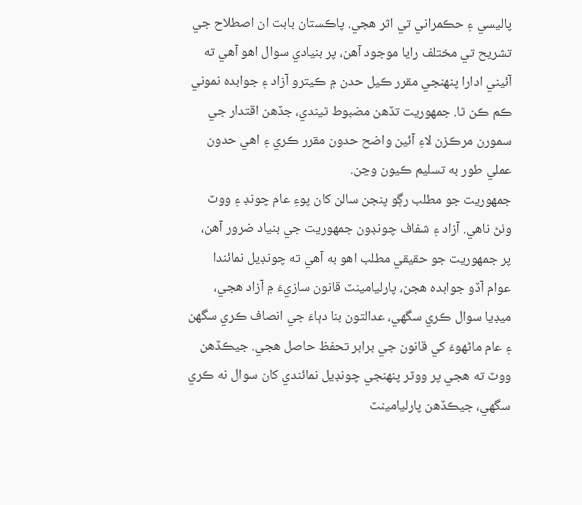پاليسي ۽ حڪمراني تي اثر هجي. پاڪستان بابت ان اصطلاح جي تشريح تي مختلف رايا موجود آهن، پر بنيادي سوال اهو آهي ته آئيني ادارا پنهنجي مقرر ڪيل حدن ۾ ڪيترو آزاد ۽ جوابده نموني ڪم ڪن ٿا. جمهوريت تڏهن مضبوط ٿيندي، جڏهن اقتدار جي سمورن مرڪزن لاءِ آئين واضح حدون مقرر ڪري ۽ اهي حدون عملي طور به تسليم ڪيون وڃن.
جمهوريت جو مطلب رڳو پنجن سالن کان پوءِ عام چونڊ ۽ ووٽ وٺڻ ناهي. آزاد ۽ شفاف چونڊون جمهوريت جي بنياد ضرور آهن، پر جمهوريت جو حقيقي مطلب اهو به آهي ته چونڊيل نمائندا عوام آڏو جوابده هجن، پارليامينٽ قانون سازيءَ ۾ آزاد هجي، ميڊيا سوال ڪري سگهي، عدالتون بنا دٻاءَ جي انصاف ڪري سگهن ۽ عام ماڻهوءَ کي قانون جي برابر تحفظ حاصل هجي. جيڪڏهن ووٽ ته هجي پر ووٽر پنهنجي چونڊيل نمائندي کان سوال نه ڪري سگهي، جيڪڏهن پارليامينٽ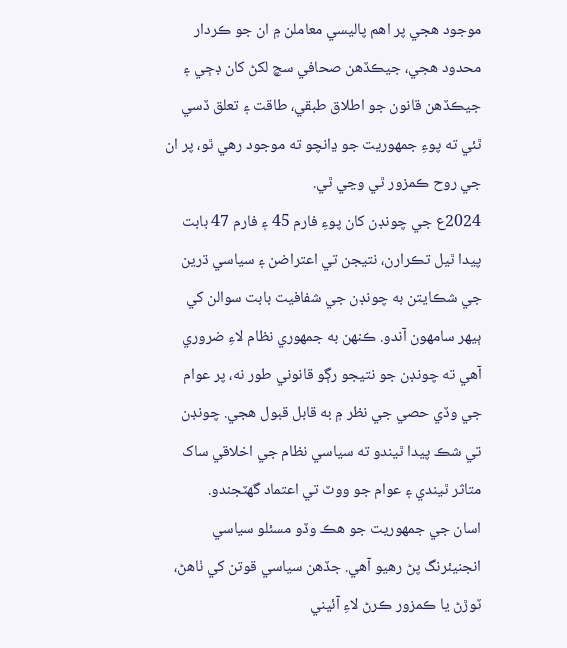موجود هجي پر اهم پاليسي معاملن ۾ ان جو ڪردار محدود هجي، جيڪڏهن صحافي سچ لکڻ کان ڊڄي ۽ جيڪڏهن قانون جو اطلاق طبقي، طاقت ۽ تعلق ڏسي ٿئي ته پوءِ جمهوريت جو ڍانچو ته موجود رهي ٿو، پر ان جي روح ڪمزور ٿي وڃي ٿي.
2024ع جي چونڊن کان پوءِ فارم 45 ۽ فارم 47 بابت پيدا ٿيل تڪرارن، نتيجن تي اعتراضن ۽ سياسي ڌرين جي شڪايتن به چونڊن جي شفافيت بابت سوالن کي ٻيهر سامهون آندو. ڪنهن به جمهوري نظام لاءِ ضروري آهي ته چونڊن جو نتيجو رڳو قانوني طور نه، پر عوام جي وڏي حصي جي نظر ۾ به قابل قبول هجي. چونڊن تي شڪ پيدا ٿيندو ته سياسي نظام جي اخلاقي ساک متاثر ٿيندي ۽ عوام جو ووٽ تي اعتماد گهٽجندو.
اسان جي جمهوريت جو هڪ وڏو مسئلو سياسي انجنيئرنگ پڻ رهيو آهي. جڏهن سياسي قوتن کي ٺاهڻ، ٽوڙڻ يا ڪمزور ڪرڻ لاءِ آئيني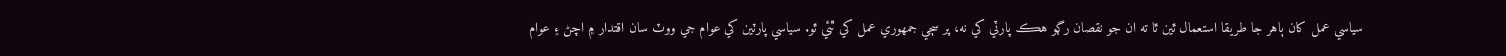سياسي عمل کان ٻاهر جا طريقا استعمال ٿين ٿا ته ان جو نقصان رڳو هڪ پارٽي کي نه، پر سڄي جمهوري عمل کي ٿئي ٿو. سياسي پارٽين کي عوام جي ووٽ سان اقتدار ۾ اچڻ ۽ عوام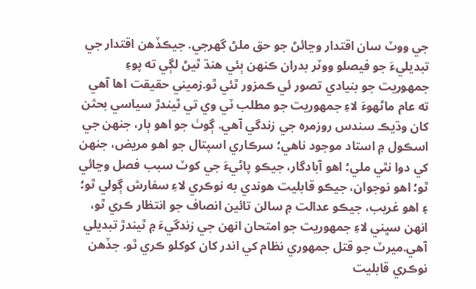جي ووٽ سان اقتدار وڃائڻ جو حق ملڻ گهرجي. جيڪڏهن اقتدار جي تبديليءَ جو فيصلو ووٽر بدران ڪنهن ٻئي هنڌ ٿيڻ لڳي ته پوءِ جمهوريت جو بنيادي تصور ئي ڪمزور ٿئي ٿو.زميني حقيقت اها آهي ته عام ماڻهوءَ لاءِ جمهوريت جو مطلب ٽي وي تي ٿيندڙ سياسي بحثن کان وڌيڪ سندس روزمره جي زندگي آهي. ڳوٺ جو اهو ٻار، جنهن جي اسڪول ۾ استاد موجود ناهي؛ سرڪاري اسپتال جو اهو مريض، جنهن کي دوا نٿي ملي؛ اهو آبادگار، جيڪو پاڻيءَ جي کوٽ سبب فصل وڃائي ٿو؛ اهو نوجوان، جيڪو قابليت هوندي به نوڪري لاءِ سفارش ڳولي ٿو؛ ۽ اهو غريب، جيڪو عدالت ۾ سالن تائين انصاف جو انتظار ڪري ٿو، انهن سڀني لاءِ جمهوريت جو امتحان انهن جي زندگيءَ ۾ ٿيندڙ تبديلي آهي.ميرٽ جو قتل جمهوري نظام کي اندر کان کوکلو ڪري ٿو. جڏهن نوڪري قابليت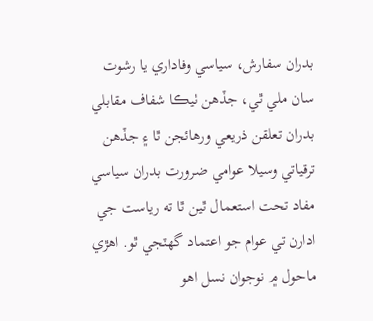بدران سفارش، سياسي وفاداري يا رشوت سان ملي ٿي، جڏهن ٺيڪا شفاف مقابلي بدران تعلقن ذريعي ورهائجن ٿا ۽ جڏهن ترقياتي وسيلا عوامي ضرورت بدران سياسي مفاد تحت استعمال ٿين ٿا ته رياست جي ادارن تي عوام جو اعتماد گهٽجي ٿو. اهڙي ماحول ۾ نوجوان نسل اهو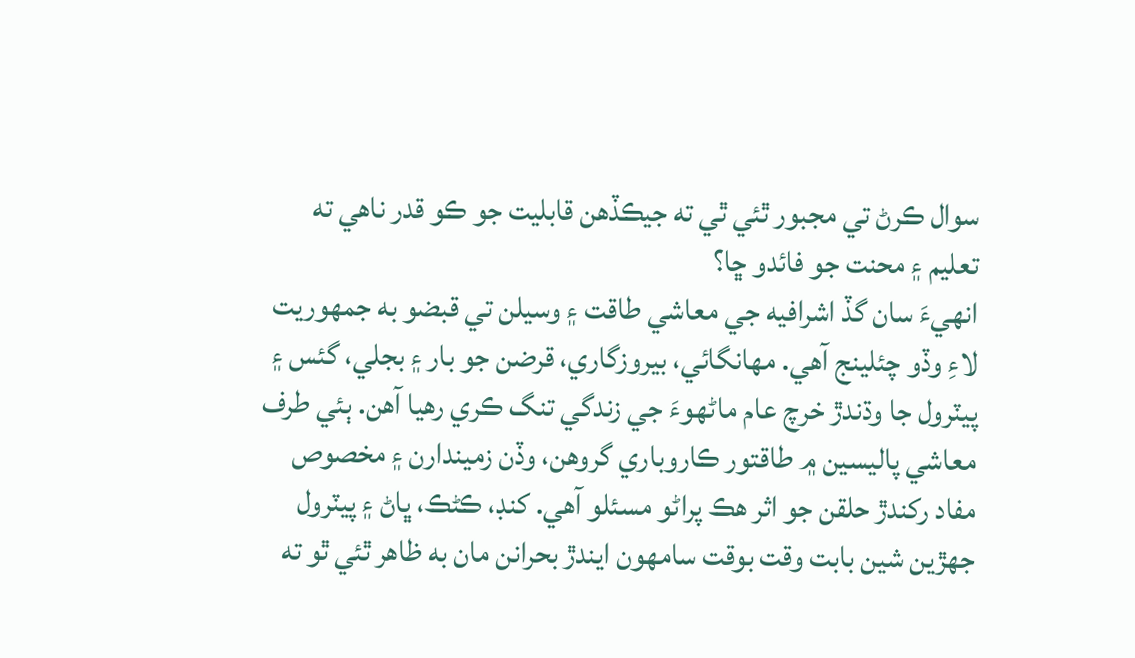سوال ڪرڻ تي مجبور ٿئي ٿي ته جيڪڏهن قابليت جو ڪو قدر ناهي ته تعليم ۽ محنت جو فائدو ڇا؟
انهيءَ سان گڏ اشرافيه جي معاشي طاقت ۽ وسيلن تي قبضو به جمهوريت لاءِ وڏو چئلينج آهي. مهانگائي، بيروزگاري، قرضن جو بار ۽ بجلي، گئس ۽ پيٽرول جا وڌندڙ خرچ عام ماڻهوءَ جي زندگي تنگ ڪري رهيا آهن. ٻئي طرف معاشي پاليسين ۾ طاقتور ڪاروباري گروهن، وڏن زميندارن ۽ مخصوص مفاد رکندڙ حلقن جو اثر هڪ پراڻو مسئلو آهي. کنڊ، ڪڻڪ، ڀاڻ ۽ پيٽرول جهڙين شين بابت وقت بوقت سامهون ايندڙ بحرانن مان به ظاهر ٿئي ٿو ته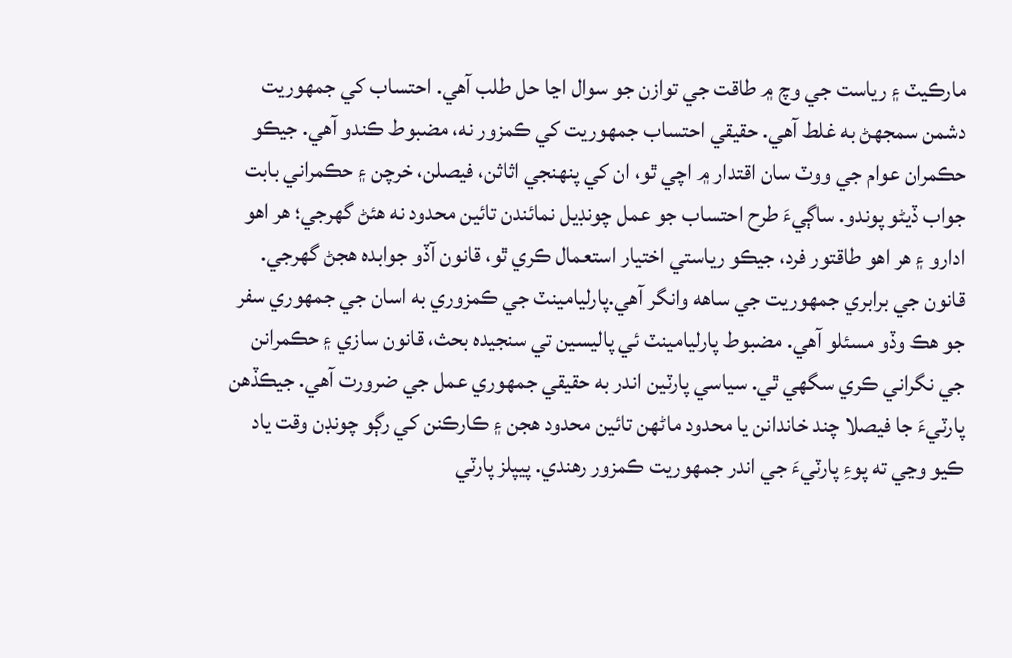مارڪيٽ ۽ رياست جي وچ ۾ طاقت جي توازن جو سوال اڃا حل طلب آهي. احتساب کي جمهوريت دشمن سمجهڻ به غلط آهي. حقيقي احتساب جمهوريت کي ڪمزور نه، مضبوط ڪندو آهي. جيڪو حڪمران عوام جي ووٽ سان اقتدار ۾ اچي ٿو، ان کي پنهنجي اثاثن، فيصلن، خرچن ۽ حڪمراني بابت جواب ڏيڻو پوندو. ساڳيءَ طرح احتساب جو عمل چونڊيل نمائندن تائين محدود نه هئڻ گهرجي؛ هر اهو ادارو ۽ هر اهو طاقتور فرد، جيڪو رياستي اختيار استعمال ڪري ٿو، قانون آڏو جوابده هجڻ گهرجي. قانون جي برابري جمهوريت جي ساهه وانگر آهي.پارليامينٽ جي ڪمزوري به اسان جي جمهوري سفر جو هڪ وڏو مسئلو آهي. مضبوط پارليامينٽ ئي پاليسين تي سنجيده بحث، قانون سازي ۽ حڪمرانن جي نگراني ڪري سگهي ٿي. سياسي پارٽين اندر به حقيقي جمهوري عمل جي ضرورت آهي. جيڪڏهن پارٽيءَ جا فيصلا چند خاندانن يا محدود ماڻهن تائين محدود هجن ۽ ڪارڪنن کي رڳو چونڊن وقت ياد ڪيو وڃي ته پوءِ پارٽيءَ جي اندر جمهوريت ڪمزور رهندي. پيپلز پارٽي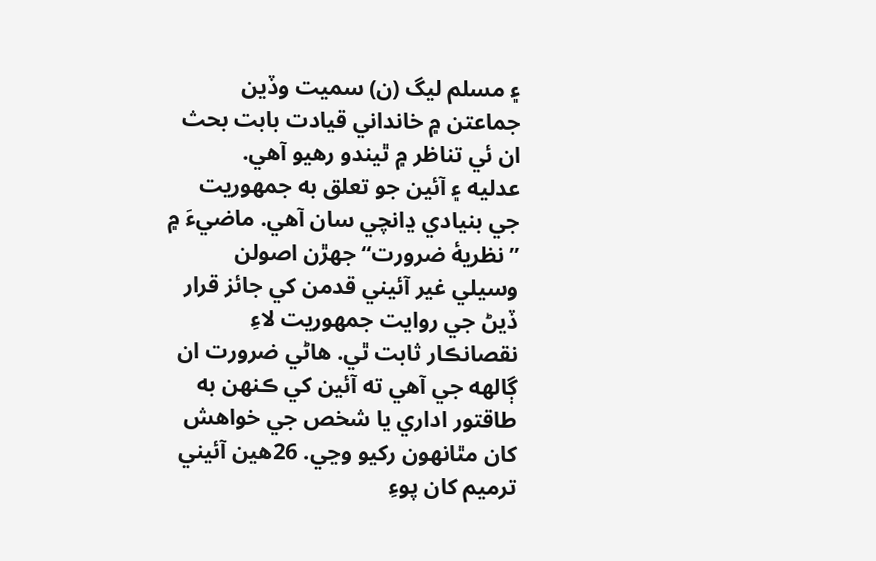۽ مسلم ليگ (ن) سميت وڏين جماعتن ۾ خانداني قيادت بابت بحث ان ئي تناظر ۾ ٿيندو رهيو آهي.
عدليه ۽ آئين جو تعلق به جمهوريت جي بنيادي ڍانچي سان آهي. ماضيءَ ۾ ”نظريهٔ ضرورت“ جهڙن اصولن وسيلي غير آئيني قدمن کي جائز قرار ڏيڻ جي روايت جمهوريت لاءِ نقصانڪار ثابت ٿي. هاڻي ضرورت ان ڳالهه جي آهي ته آئين کي ڪنهن به طاقتور اداري يا شخص جي خواهش کان مٿانهون رکيو وڃي. 26هين آئيني ترميم کان پوءِ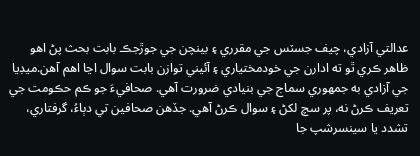عدالتي آزادي، چيف جسٽس جي مقرري ۽ بينچن جي جوڙجڪ بابت بحث پڻ اهو ظاهر ڪري ٿو ته ادارن جي خودمختياري ۽ آئيني توازن بابت سوال اڃا اهم آهن.ميڊيا جي آزادي به جمهوري سماج جي بنيادي ضرورت آهي. صحافيءَ جو ڪم حڪومت جي تعريف ڪرڻ نه، پر سچ لکڻ ۽ سوال ڪرڻ آهي. جڏهن صحافين تي دٻاءُ، گرفتاري، تشدد يا سينسرشپ جا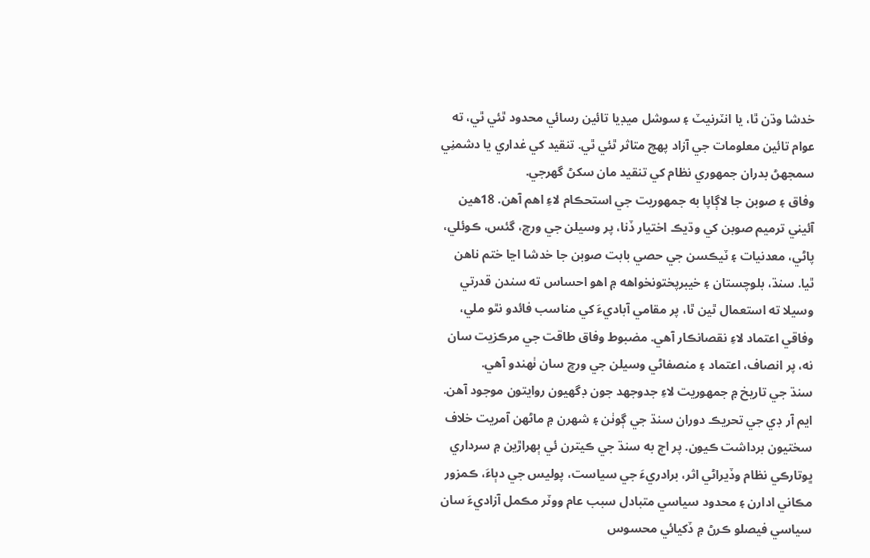خدشا وڌن ٿا، يا انٽرنيٽ ۽ سوشل ميڊيا تائين رسائي محدود ٿئي ٿي، ته عوام تائين معلومات جي آزاد پهچ متاثر ٿئي ٿي. تنقيد کي غداري يا دشمنِي سمجهڻ بدران جمهوري نظام کي تنقيد مان سکڻ گهرجي.
وفاق ۽ صوبن جا لاڳاپا به جمهوريت جي استحڪام لاءِ اهم آهن. 18هين آئيني ترميم صوبن کي وڌيڪ اختيار ڏنا، پر وسيلن جي ورڇ، گئس، ڪوئلي، پاڻي، معدنيات ۽ ٽيڪسن جي حصي بابت صوبن جا خدشا اڃا ختم ناهن ٿيا. سنڌ، بلوچستان ۽ خيبرپختونخواهه ۾ اهو احساس ته سندن قدرتي وسيلا ته استعمال ٿين ٿا، پر مقامي آباديءَ کي مناسب فائدو نٿو ملي، وفاقي اعتماد لاءِ نقصانڪار آهي. مضبوط وفاق طاقت جي مرڪزيت سان نه، پر انصاف، اعتماد ۽ منصفاڻي وسيلن جي ورڇ سان ٺهندو آهي.
سنڌ جي تاريخ ۾ جمهوريت لاءِ جدوجهد جون ڊگهيون روايتون موجود آهن. ايم آر ڊي جي تحريڪ دوران سنڌ جي ڳوٺن ۽ شهرن ۾ ماڻهن آمريت خلاف سختيون برداشت ڪيون. پر اڄ به سنڌ جي ڪيترن ئي ٻهراڙين ۾ سرداري ڀوتارڪي نظام وڏيراڻي اثر، برادريءَ جي سياست، پوليس جي دٻاءَ، ڪمزور مڪاني ادارن ۽ محدود سياسي متبادل سبب عام ووٽر مڪمل آزاديءَ سان سياسي فيصلو ڪرڻ ۾ ڏکيائي محسوس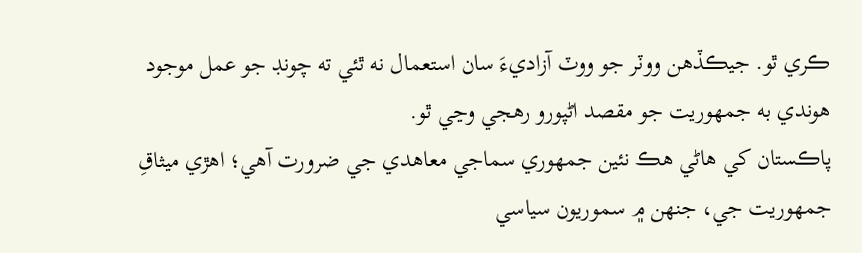ڪري ٿو. جيڪڏهن ووٽر جو ووٽ آزاديءَ سان استعمال نه ٿئي ته چونڊ جو عمل موجود هوندي به جمهوريت جو مقصد اڻپورو رهجي وڃي ٿو.
پاڪستان کي هاڻي هڪ نئين جمهوري سماجي معاهدي جي ضرورت آهي؛ اهڙي ميثاقِ جمهوريت جي، جنهن ۾ سموريون سياسي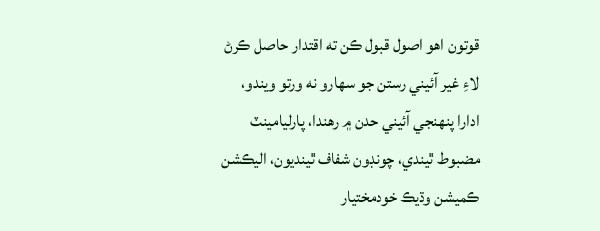قوتون اهو اصول قبول ڪن ته اقتدار حاصل ڪرڻ لاءِ غير آئيني رستن جو سهارو نه ورتو ويندو، ادارا پنهنجي آئيني حدن ۾ رهندا، پارليامينٽ مضبوط ٿيندي، چونڊون شفاف ٿينديون، اليڪشن ڪميشن وڌيڪ خودمختيار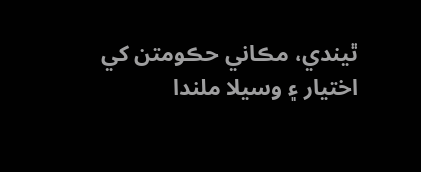ٿيندي، مڪاني حڪومتن کي اختيار ۽ وسيلا ملندا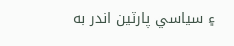۽ سياسي پارٽين اندر به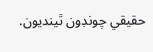حقيقي چونڊون ٿينديون.